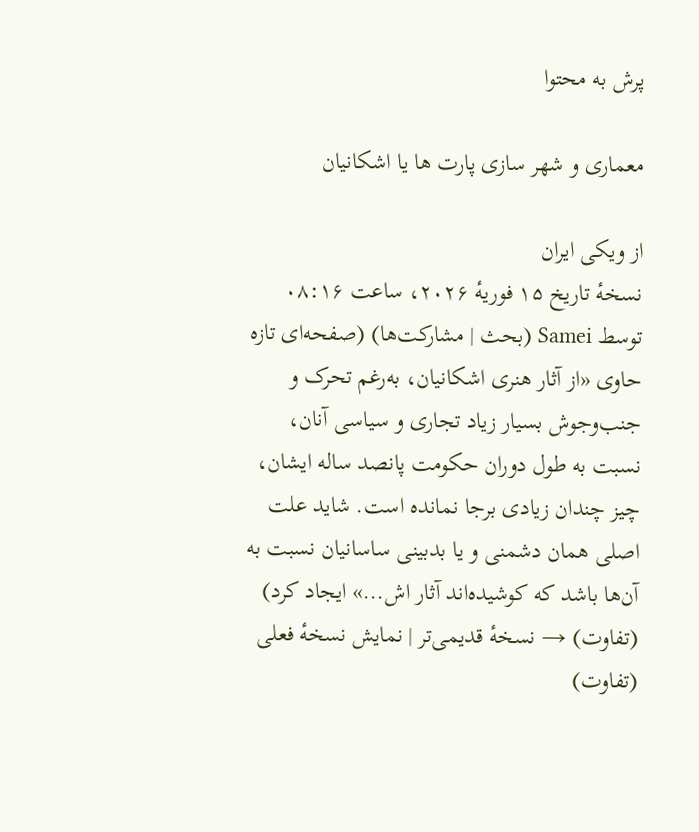پرش به محتوا

معماری و شهر سازی پارت ها یا اشکانیان

از ویکی ایران
نسخهٔ تاریخ ۱۵ فوریهٔ ۲۰۲۶، ساعت ۰۸:۱۶ توسط Samei (بحث | مشارکت‌ها) (صفحه‌ای تازه حاوی «از آثار هنری اشکانیان، به‌رغم تحرک و جنب‌وجوش بسیار زیاد تجاری و سیاسی آنان، نسبت به طول دوران حکومت پانصد ساله ایشان، چیز چندان زیادی برجا نمانده است. شاید علت اصلی همان دشمنی و یا بدبینی ساسانیان نسبت به آن‌ها باشد که کوشیده‌اند آثار اش...» ایجاد کرد)
(تفاوت) → نسخهٔ قدیمی‌تر | نمایش نسخهٔ فعلی (تفاوت)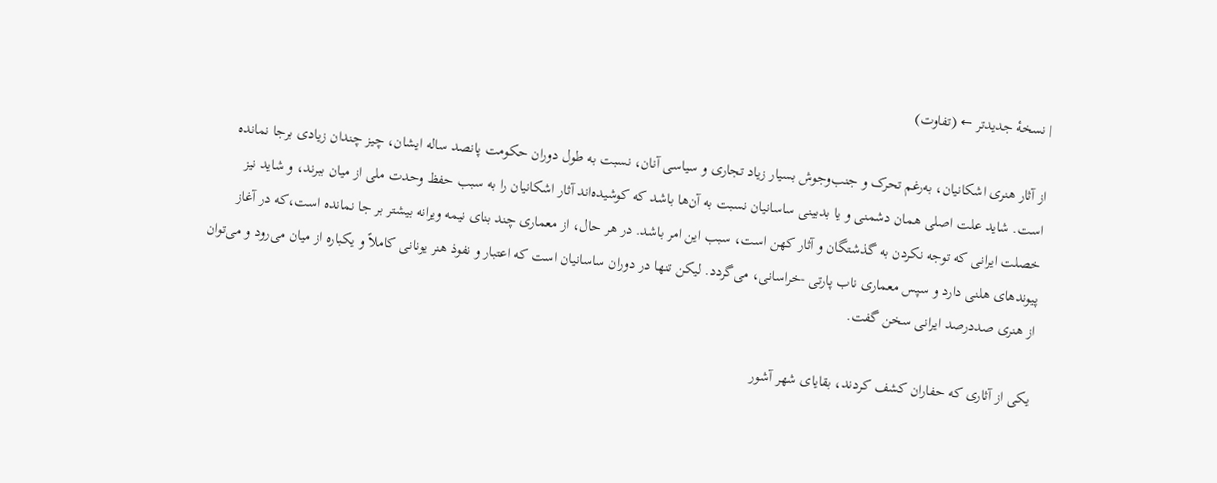| نسخهٔ جدیدتر ← (تفاوت)

از آثار هنری اشکانیان، به‌رغم تحرک و جنب‌وجوش بسیار زیاد تجاری و سیاسی آنان، نسبت به طول دوران حکومت پانصد ساله ایشان، چیز چندان زیادی برجا نمانده است. شاید علت اصلی همان دشمنی و یا بدبینی ساسانیان نسبت به آن‌ها باشد که کوشیده‌اند آثار اشکانیان را به سبب حفظ وحدت ملی از میان ببرند، و شاید نیز خصلت ایرانی که توجه نکردن به گذشتگان و آثار کهن است، سبب این امر باشد. در هر حال، از معماری چند بنای نیمه ویرانه بیشتر بر جا نمانده است،که در آغاز پیوندهای هلنی دارد و سپس معماری ناب پارتی -خراسانی، می‌گردد. لیکن تنها در دوران ساسانیان است که اعتبار و نفوذ هنر یونانی کاملاً و یکباره از میان می‌رود و می‌توان از هنری صددرصد ایرانی سخن گفت.

یکی از آثاری‌ که حفاران‌ کشف‌ کردند، بقایای شهر آشور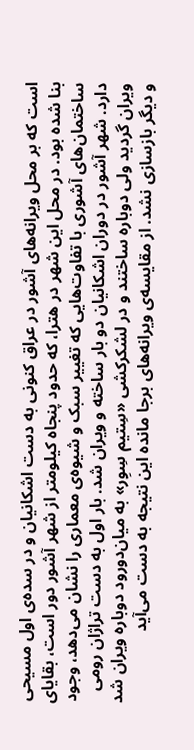است که بر محل ویرانه‌های آشور در عراق کنونی به دست اشکانیان و در سده‌ی اول مسیحی بنا شده بود. در محل این شهر در هترا، که حدود پنجاه کیلومتر از شهر آشور دور است، بقایای ساختمان‌های آشوری با تفاوت‌هایی که تغییر سبک و شیوه‌ی معماری را نشان می‌دهد، وجود دارد. شهر آشور در دوران اشکانیان دو بار ساخته و ویران شد. بار اول به دست تراژان رومی ویران گردید ولی دوباره ساختند و در لشکرکشی «سِتیم سِوِر» به میان‌دورود دوباره ویران شد و دیگر بازسازی نشد. از مقایسه‌ی ویرانه‌های برجا مانده این نتیجه به دست می‌آید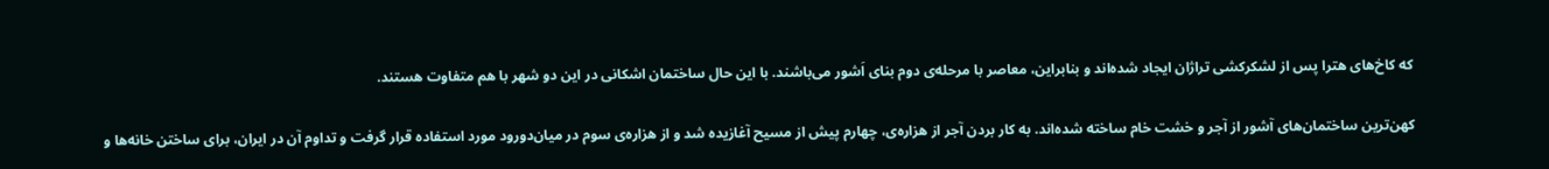که کاخ‌های هترا پس از لشکرکشی تراژان ایجاد شده‌اند و بنابراین، معاصر با مرحله‌ی دوم بنای اَشور می‌باشند. با این حال ساختمان اشکانی در این دو شهر با هم متفاوت هستند.

کهن‌ترین ساختمان‌های آشور از آجر و خشت خام ساخته شده‌اند. به کار بردن آجر از هزاره‌ی، چهارم پیش از مسیح آغازیده شد و از هزاره‌ی سوم در میان‌دورود مورد استفاده قرار گرفت و تداوم آن در ایران، برای ساختن خانه‌ها و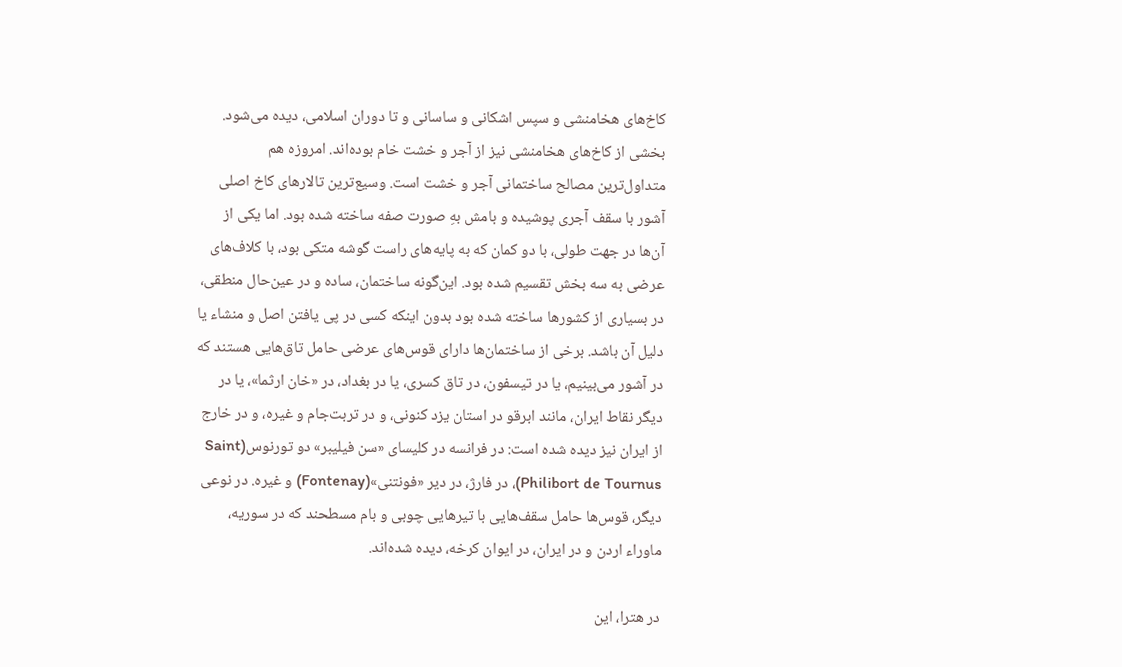کاخ‌های هخامنشی و سپس اشکانی و ساسانی و تا دوران اسلامی، دیده می‌شود. بخشی از کاخ‌های هخامنشی نیز از آجر و خشت خام بوده‌اند. امروزه هم متداول‌ترین مصالح ساختمانی آجر و خشت است. وسیع‌ترین تالارهای کاخ اصلی آشور با سقف آجری پوشیده و بامش بهِ صورت صفه ساخته شده بود. اما یکی از آن‌ها در جهت طولی، با دو کمان که به پایه‌های راست گوشه متکی بود، با کلاف‌های عرضی به سه بخش تقسیم شده بود. این‌گونه ساختمان، ساده و در عین‌حال منطقی، در بسیاری از کشورها ساخته شده بود بدون اینکه کسی در پی یافتن اصل و منشاء یا دلیل آن باشد. برخی از ساختمان‌ها دارای قوس‌های عرضی حامل تاق‌هایی هستند که در آشور می‌بینیم، یا در تیسفون، در تاق کسری، یا در بغداد، در «خان ارثما»، یا در دیگر نقاط ایران، مانند ابرقو در استان یزد کنونی، و در تربت‌جام و غیره، و در خارج از ایران نیز دیده شده است: در فرانسه در کلیسای «سن فیلیبر» دو تورنوس(Saint Philibort de Tournus)، در فارژ، در دیر «فونتنی»(Fontenay) و غیره. در نوعی دیگر، قوس‌ها حامل سقف‌هایی با تیرهایی چوبی و بام مسطحند که در سوریه، ماوراء اردن و در ایران، در ایوان کرخه، دیده شده‌اند.

در هترا، این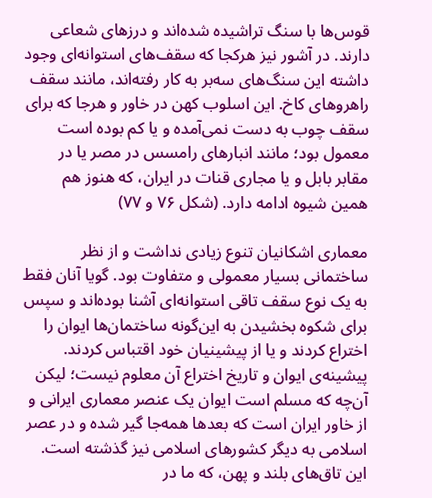قوس‌ها با سنگ تراشیده شده‌اند و درزهای شعاعی دارند. در آشور نیز هرکجا که سقف‌های استوانه‌ای وجود داشته این سنگ‌های سه‌بر به کار رفته‌اند، مانند سقف راهروهای کاخ. این اسلوب کهن در خاور و هرجا که برای سقف چوب به دست نمی‌آمده و یا کم بوده است معمول بود؛ مانند انبارهای رامسس در مصر یا در مقابر بابل و یا مجاری قنات در ایران، که هنوز هم همین شیوه ادامه دارد. (شکل ۷۶ و ۷۷)

معماری اشکانیان تنوع زیادی نداشت و از نظر ساختمانی بسیار معمولی و متفاوت بود. گویا آنان فقط به یک نوع سقف تاقی استوانه‌ای آشنا بوده‌اند و سپس برای شکوه بخشیدن به این‌گونه ساختمان‌ها ایوان را اختراع کردند و یا از پیشینیان خود اقتباس‌ کردند. پیشینه‌ی ایوان و تاریخ اختراع آن معلوم نیست؛ لیکن آن‌چه که مسلم است ایوان یک عنصر معماری ایرانی و از خاور ایران است که بعدها همه‌جا گیر شده و در عصر اسلامی به دیگر کشورهای اسلامی نیز گذشته است. این تاق‌های بلند و پهن، که ما در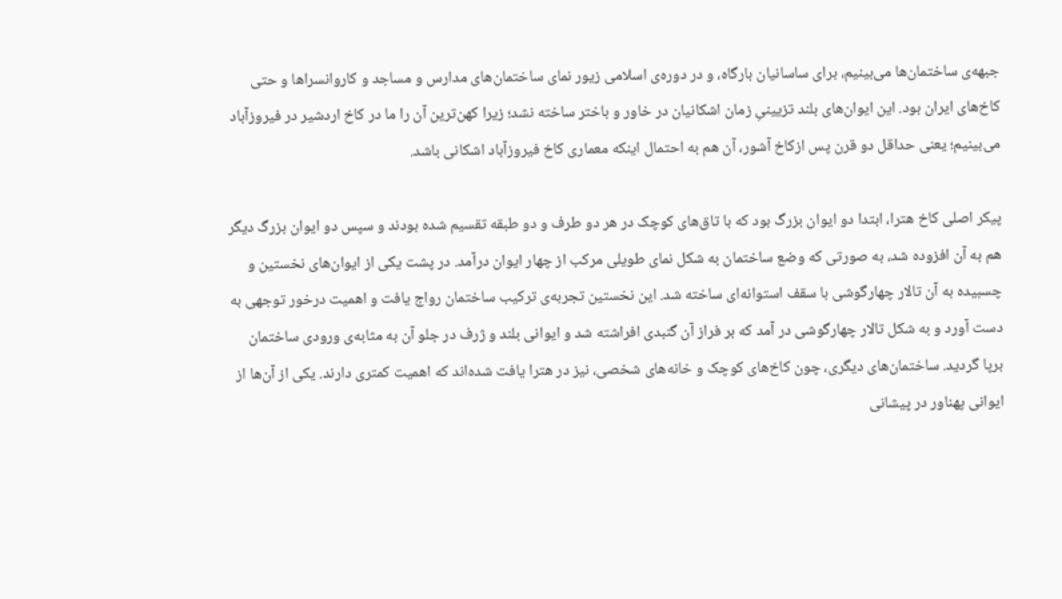جبهه‌ی ساختمان‌ها می‌بینیم، برای ساسانیان بارگاه، و در دوره‌ی اسلامی زیور نمای ساختمان‌های مدارس و مساجد و کاروانسراها و حتی کاخ‌های ایران بود. این ایوان‌های بلند تزیینیِ زمان اشکانیان در خاور و باختر ساخته نشد؛ زیرا کهن‌ترین آن را ما در کاخ اردشیر در فیروزآباد می‌بینیم؛ یعنی حداقل دو قرن پس ازکاخ آشور، آن هم به احتمال اینکه معماری‌ کاخ فیروزآباد اشکانی باشد.

پیکر اصلی کاخ هترا، ابتدا دو ایوان بزرگ بود که با تاق‌های‌ کوچک در هر دو طرف و دو طبقه تقسیم شده بودند و سپس دو ایوان بزرگ دیگر هم به آن افزوده شد، به صورتی که وضع ساختمان به شکل نمای طویلی مرکب از چهار ایوان درآمد. در پشت یکی از ایوان‌های نخستین و چسبیده به آن تالار چهارگوشی با سقف استوانه‌ای ساخته شد. این نخستین تجربه‌ی ترکیب ساختمان رواج یافت و اهمیت درخور توجهی به دست آورد و به شکل تالار چهارگوشی در آمد که بر فراز آن‌ گنبدی افراشته شد و ایوانی بلند و ژرف در جلو آن به مثابه‌ی ورودی ساختمان برپا گردید. ساختمان‌های دیگری، چون کاخ‌های کوچک و خانه‌های شخصی، نیز در هترا یافت شده‌اند که اهمیت‌ کمتری دارند. یکی از آن‌ها از ایوانی پهناور در پیشانی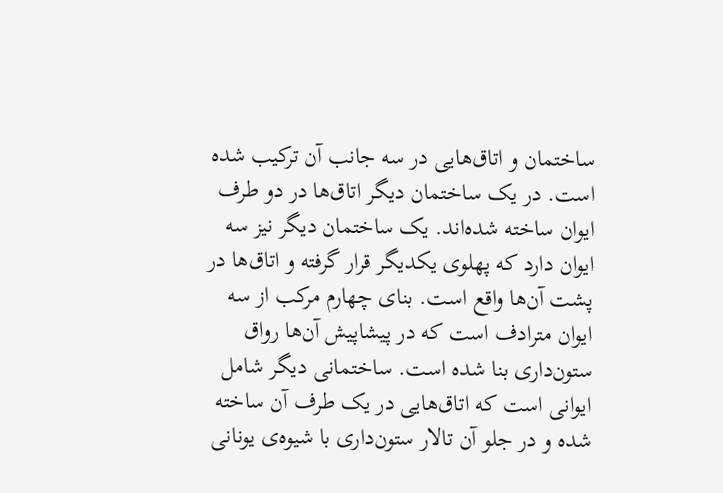ساختمان و اتاق‌هایی در سه جانب آن ترکیب شده است. در یک ساختمان دیگر اتاق‌ها در دو طرف ایوان ساخته شده‌اند. یک ساختمان دیگر نیز سه ایوان دارد که پهلوی یکدیگر قرار گرفته و اتاق‌ها در پشت آن‌ها واقع است. بنای چهارم مرکب از سه ایوان مترادف است که در پیشاپیش آن‌ها رواق ستون‌داری بنا شده است. ساختمانی دیگر شامل ایوانی است که اتاق‌هایی در یک طرف آن ساخته شده و در جلو آن تالار ستون‌داری با شیوه‌ی یونانی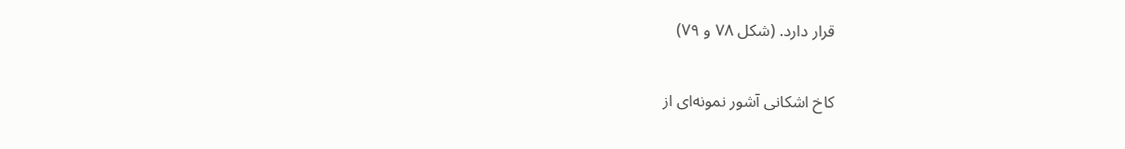قرار دارد. (شکل ۷۸ و ۷۹)

کاخ اشکانی آشور نمونه‌ای از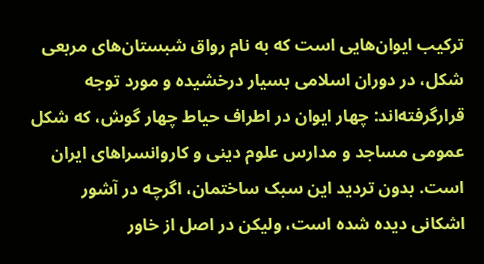ترکیب ایوان‌هایی است که به نام رواق شبستان‌های مربعی شکل، در دوران اسلامی بسیار درخشیده و مورد توجه قرارگرفته‌اند: چهار ایوان در اطراف حیاط چهار گوش، که شکل عمومی مساجد و مدارس علوم دینی و کاروانسراهای ایران است. بدون تردید این سبک ساختمان، اگرچه در آشور اشکانی دیده شده است، ولیکن در اصل از خاور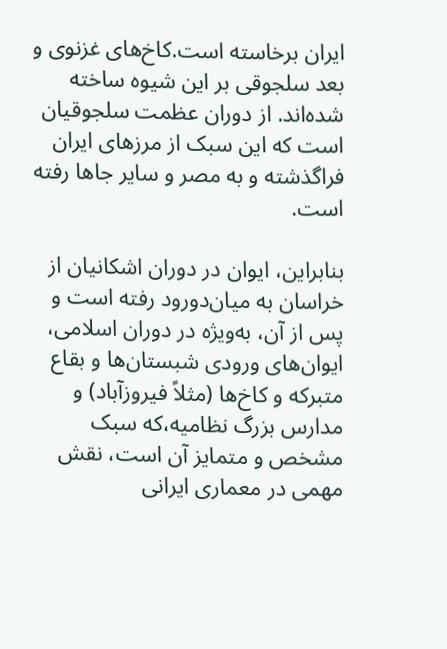ایران برخاسته است.کاخ‌های غزنوی و بعد سلجوقی بر این شیوه ساخته شده‌اند. از دوران عظمت سلجوقیان است که این سبک از مرزهای ایران فراگذشته و به مصر و سایر جاها رفته است.

بنابراین، ایوان در دوران اشکانیان از خراسان به میان‌دورود رفته است و پس از آن، به‌ویژه در دوران اسلامی، ایوان‌های ورودی شبستان‌ها و بقاع متبرکه و کاخ‌ها (مثلاً فیروزآباد) و مدارس بزرگ نظامیه،که سبک مشخص و متمایز آن است، نقش مهمی در معماری ایرانی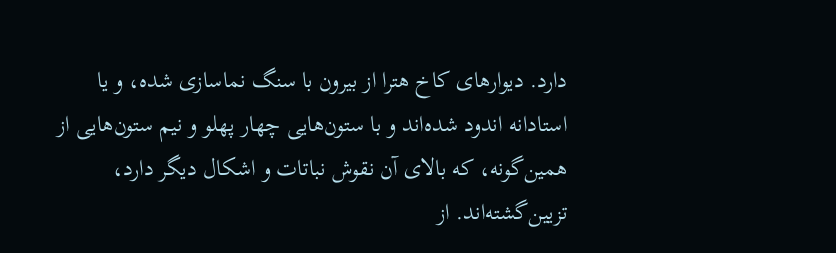دارد. دیوارهای کاخ هترا از بیرون با سنگ نماسازی شده، و یا استادانه اندود شده‌اند و با ستون‌هایی چهار پهلو و نیم ستون‌هایی از همین‌گونه، که بالای آن نقوش نباتات و اشکال دیگر دارد، تزیین‌گشته‌اند. از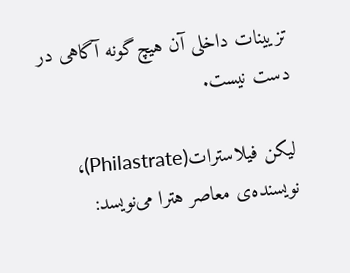تزیینات داخلی آن هیچ‌گونه آگاهی در دست نیست.

لیکن فیلاسترات(Philastrate)، نویسنده‌ی معاصر هترا می‌نویسد: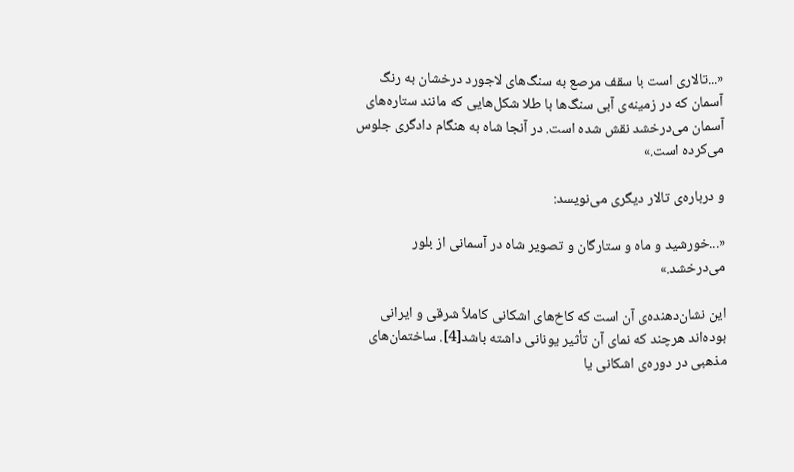«...تالاری است با سقف مرصع به سنگ‌های لاجورد درخشان به رنگ آسمان که در زمینه‌ی آبی سنگ‌ها با طلا شکل‌هایی که مانند ستاره‌های آسمان می‌درخشد نقش شده است. در آنجا شاه به هنگام دادگری جلوس می‌کرده است.»

و درباره‌ی تالار دیگری می‌نویسد:

«...خورشید و ماه و ستارگان و تصویر شاه در آسمانی از بلور می‌درخشد.»

این نشان‌دهنده‌ی آن است که کاخ‌های اشکانی کاملاً شرقی و ایرانی بوده‌اند هرچند که نمای آن تأثیر یونانی داشته باشد[4]. ساختمان‌های مذهبی در دوره‌ی اشکانی یا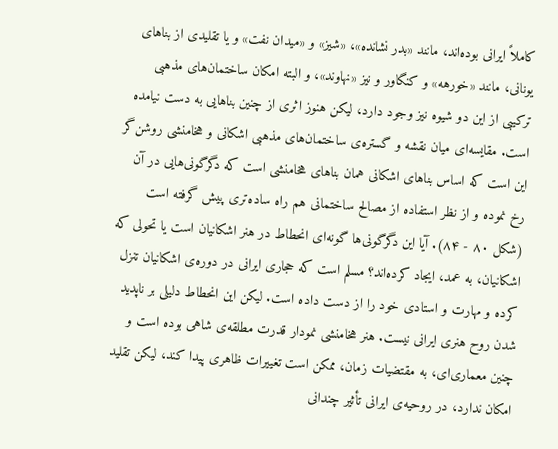کاملاً ایرانی بوده‌اند، مانند «بدر نشانده»، «شیز» و «میدان نفت» و یا تقلیدی از بناهای یونانی، مانند «خورهه» و کنگاور و نیز «نهاوند»، و البته امکان ساختمان‌های مذهبی ترکیبی از این دو شیوه نیز وجود دارد، لیکن هنوز اثری از چنین بناهایی به دست نیامده است. مقایسه‌ای میان نقشه و گستره‌ی ساختمان‌های مذهبی اشکانی و هخامنشی روشن‌گر این است که اساس بناهای اشکانی همان بناهای هخامنشی است که دگرگونی‌هایی در آن رخ نموده و از نظر استفاده از مصالح ساختمانی هم راه ساده‌تری پیش گرفته است (شکل ۸۰ - ۸۴). آیا این دگرگونی‌ها گونه‌ای انحطاط در هنر اشکانیان است یا تحولی که اشکانیان، به عمد، ایجاد کرده‌اند؟ مسلم است که حجاری ایرانی در دوره‌ی اشکانیان تنزل‌ کرده و مهارت و استادی خود را از دست داده است. لیکن این انحطاط دلیلی بر ناپدید شدن روح هنری ایرانی نیست. هنر هخامنشی نمودار قدرت مطلقه‌ی شاهی بوده است و چنین معماری‌ای، به مقتضیات زمان، ممکن است تغییرات ظاهری پیدا کند، لیکن تقلید امکان ندارد، در روحیه‌ی ایرانی تأثیر چندانی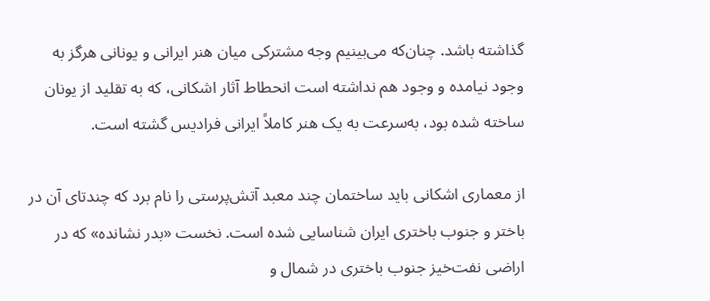گذاشته باشد. چنان‌که می‌بینیم وجه مشترکی میان هنر ایرانی و یونانی هرگز به وجود نیامده و وجود هم نداشته است انحطاط آثار اشکانی، که به تقلید از یونان ساخته شده بود، به‌سرعت به یک هنر کاملاً ایرانی فرادیس گشته است.

از معماری اشکانی باید ساختمان چند معبد آتش‌پرستی را نام برد که چندتای آن در باختر و جنوب باختری ایران شناسایی شده است. نخست «بدر نشانده» که در اراضی نفت‌خیز جنوب باختری در شمال و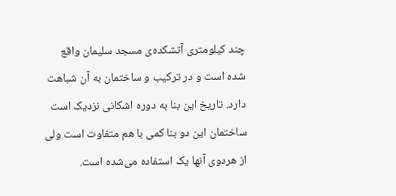چند کیلومتری آتشکده‌ی مسجد سلیمان واقع شده است و در ترکیب و ساختمان به آن شباهت دارد. تاریخ این بنا به دوره اشکانی نزدیک است ساختمان این دو بنا کمی با هم متفاوت است ولی از هردوی آنها یک استفاده می‌شده است.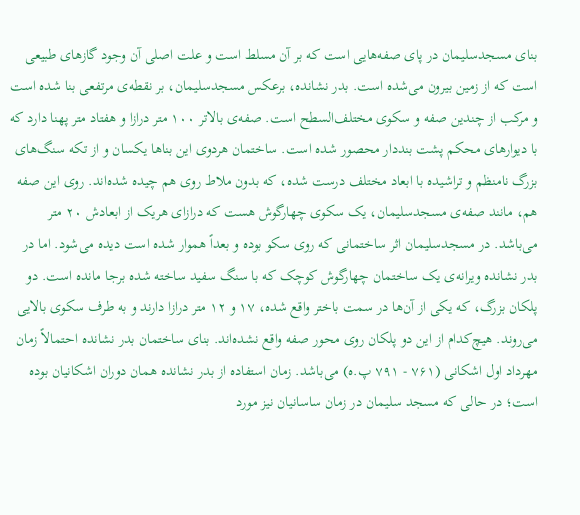بنای مسجدسلیمان در پای صفه‌هایی است که بر آن مسلط است و علت اصلی آن وجود گازهای طبیعی است که از زمین بیرون می‌شده است. بدر نشانده، برعکس مسجدسلیمان، بر نقطه‌ی مرتفعی بنا شده است و مرکب از چندین صفه و سکوی مختلف‌السطح است. صفه‌ی بالاتر ۱۰۰ متر درازا و هفتاد متر پهنا دارد که با دیوارهای محکم پشت بنددار محصور شده است. ساختمان هردوی این بناها یکسان و از تکه سنگ‌های بزرگ نامنظم و تراشیده با ابعاد مختلف درست شده، که بدون ملاط روی هم چیده شده‌اند. روی این صفه هم، مانند صفه‌ی مسجدسلیمان، یک سکوی چهارگوش هست که درازای هریک از ابعادش ۲۰ متر می‌باشد. در مسجدسلیمان اثر ساختمانی که روی سکو بوده و بعداً هموار شده است دیده می‌شود. اما در بدر نشانده ویرانه‌ی یک ساختمان چهارگوش کوچک که با سنگ سفید ساخته شده برجا مانده است. دو پلکان بزرگ، که یکی از آن‌ها در سمت باختر واقع شده، ۱۷ و ۱۲ متر درازا دارند و به طرف سکوی بالایی می‌روند. هیچ‌کدام از این دو پلکان روی محور صفه واقع نشده‌اند. بنای ساختمان بدر نشانده احتمالاً زمان مهرداد اول اشکانی (۷۶۱ - ۷۹۱ پ.ه) می‌باشد. زمان استفاده از بدر نشانده همان دوران اشکانیان بوده است؛ در حالی که مسجد سلیمان در زمان ساسانیان نیز مورد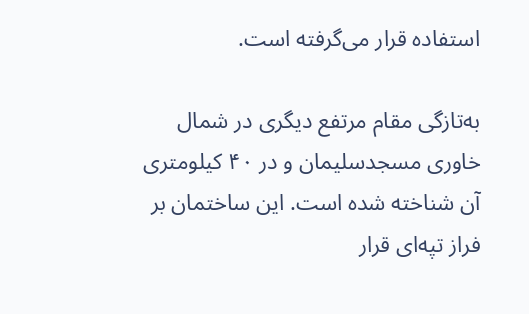استفاده قرار می‌گرفته است.

به‌تازگی مقام مرتفع دیگری در شمال خاوری مسجدسلیمان و در ۴۰ کیلومتری آن شناخته شده است. این ساختمان بر فراز تپه‌ای قرار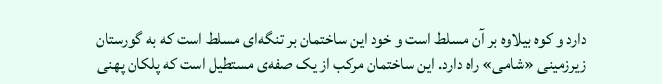دارد و کوه بیلاوه بر آن مسلط است و خود این ساختمان بر تنگه‌ای مسلط است که به گورستان زیرزمینی «شامی» راه دارد. این ساختمان مرکب از یک صفه‌ی مستطیل است که پلکان پهنی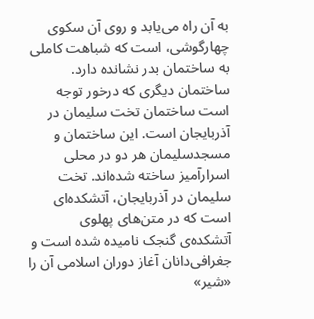به آن راه می‌یابد و روی آن سکوی چهارگوشی، است که شباهت کاملی به ساختمان بدر نشانده دارد. ساختمان دیگری که درخور توجه است ساختمان تخت سلیمان در آذربایجان است. این ساختمان و مسجدسلیمان هر دو در محلی اسرارآمیز ساخته شده‌اند. تخت سلیمان در آذربایجان، آتشکده‌ای است که در متن‌های پهلوی آتشکده‌ی گنجک نامیده شده است و جغرافی‌دانان آغاز دوران اسلامی آن را «شیر»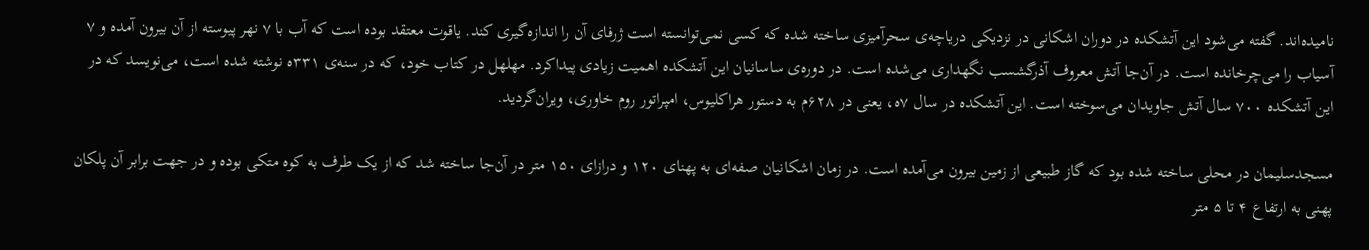نامیده‌اند. گفته می‌شود این آتشکده در دوران اشکانی در نزدیکی دریاچه‌ی سحرآمیزی ساخته شده که کسی نمی‌توانسته است ژرفای آن را اندازه‌گیری کند. یاقوت معتقد بوده است که آب با ۷ نهر پیوسته از آن بیرون آمده و ۷ آسیاب را می‌چرخانده است. در آن‌جا آتش معروف آذرگشسب نگهداری می‌شده است. در دوره‌ی ساسانیان این آتشکده اهمیت زیادی پیداکرد. مهلهل در کتاب خود، که در سنه‌ی ۳۳۱ه نوشته شده است، می‌نویسد که در این آتشکده ۷۰۰ سال آتش جاویدان می‌سوخته است. این آتشکده در سال ۷ه، یعنی در ۶۲۸م به دستور هراکلیوس، امپراتور روم خاوری، ویران‌گردید.

مسجدسلیمان در محلی ساخته شده بود که گاز طبیعی از زمین بیرون می‌آمده است. در زمان اشکانیان صفه‌ای به پهنای ۱۲۰ و درازای ۱۵۰ متر در آن‌جا ساخته شد که از یک طرف به کوه متکی بوده و در جهت برابر آن پلکان پهنی به ارتفاع ۴ تا ۵ متر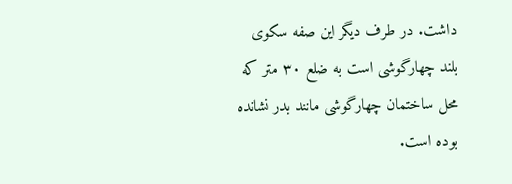داشت. در طرف دیگر این صفه سکوی بلند چهارگوشی است به ضلع ۳۰ متر که محل ساختمان چهارگوشی مانند بدر نشانده بوده است.